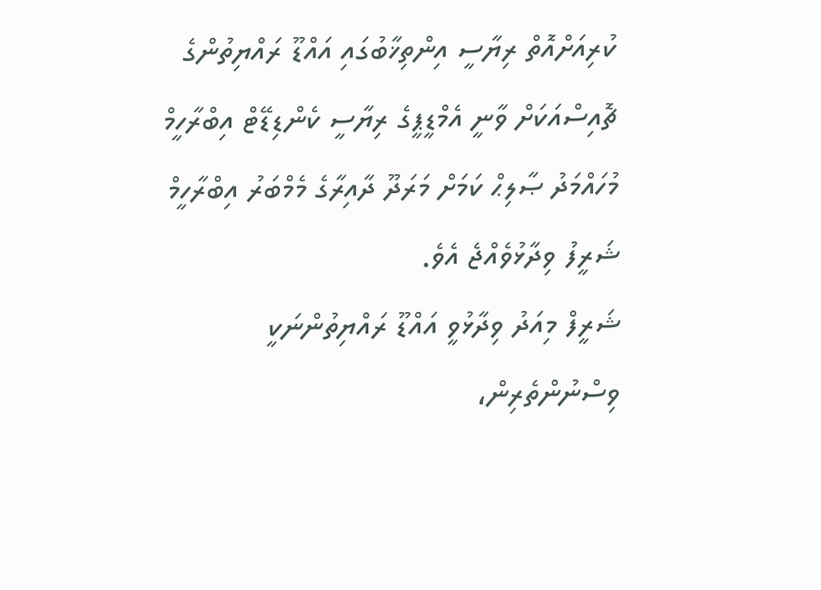ކުރިއަށްއޮތް ރިޔާސީ އިންތިޚާބުގައި އައްޑޫ ރައްޔިތުންގެ ޗޮއިސްއަކަށް ވާނީ އެމްޑީޕީގެ ރިޔާސީ ކެންޑިޑޭޓް އިބްރާހީމް މުހައްމަދު ޞާލިޙް ކަމަށް މަރަދޫ ދާއިރާގެ މެމްބަރު އިބްރާހީމް ޝަރީފު ވިދާޅުވެއްޖެ އެވެ.
ޝަރީފް މިއަދު ވިދާޅުވީ އައްޑޫ ރައްޔިތުންނަކީ ވިސްނުންތެރިން،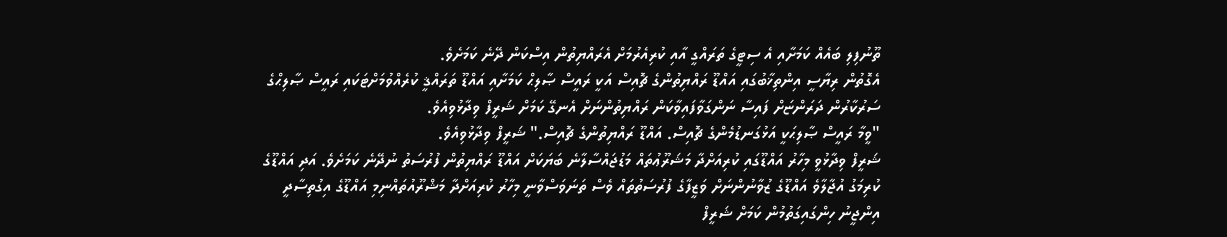ތޫނުފިލި ބައެއް ކަމަށާއި އެ ސިޓީގެ ތަރައްގީ އާއި ކުރިއެރުމަށް އެރައްޔިތުން އިސްކަން ދޭނެ ކަމަށެވެ.
އެގޮތުން ރިޔާސީ އިންތިޚާބުގައި އައްޑޫ ރައްޔިތުންގެ ޗޮއިސް އަކީ ރައީސް ޞާލިޙް ކަމަށާއި އައްޑޫ ތަރައްޤީ ކުރެއްވުމަށްޓަކައި ރައީސް ޞާލިޙްގެ ސަރުކާރުން ދަރަންޏަށް ފައިސާ ނަންގަވާފައިވާކަން ރައްޔިތުންނަށް އެނގޭ ކަމަށް ޝަރީފް ވިދާޅުވިއެވެ.
"ވީމާ ރައީސް ޞާލިޙަކީ އަޅުގަނޑުމެންގެ ޗޮއިސް. އައްޑޫ ރައްޔިތުންގެ ޗޮއިސް." ޝަރީފް ވިދާޅުވިއެވެ.
ޝަރީފް ވިދާޅުވީ މިހާރު އައްޑޫގައި ކުރިއަށްދާ މަޝަރޫޢުތައް މަޑުޖައްސާލާނެ ބަޔަކަށް އައްޑޫ ރައްޔިތުން ފުރުސަތު ނުދޭނެ ކަމަށެވެ. އަދި އައްޑޫގެ ކުރިމަގު އުޖާލާވެ އައްޑޫގެ ޒުވާނުންނަށް ވަޒީފާގެ ފުރުސަތުތައް ވެސް ތަނަވަސްވާނީ މިހާރު ކުރިއަށްދާ މަޝްރޫއުތައްނިމި އައްޑޫގެ އިގުތިސާދީ އިންޖީނު ހިންގައިގަތުމުން ކަމަށް ޝަރީފް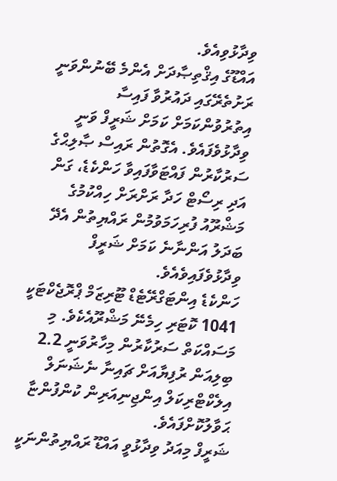ވިދާޅުވިއެވެ.
އައްޑޫގެ އިޤްތިޞާދަށް އެންމެ ބޭނުންވަނީ ރަށުތެރޭގައި ދައުރުވާ ފައިސާ އިތުރުވުންކަމަށް ކަމަށް ޝަރީފް ވަނީ ވިދާޅުވެފައެވެ. އެގޮތުން ރައިސް ޞާލިޙްގެ ސަރުކާރުން ފައްޓަވާފައިވާ ހަންކެޑެ، ގަން އަދި ރިސޯޓް ހަދާ ރަށްރަށް ހިއްކުމުގެ މަޝްރޫއު ފުރިހަމަވުމުން ރައްޔިތުން އެދޭ ބަދަލު އަންނާނެ ކަމަށް ޝަރީފް ވިދާޅުވެފައިވެއެވެ.
ހަންކެޑެ އިންޓަގްރޭޓެޑް ޓޫރިޒަމް ޕްރޮޖެކްޓަކީ 1041 ކޮޓަރި ހިމެނޭ މަޝްރޫއެކެވެ. މި މަސައްކަތް ސަރުކާރުން މިހާރުވަނީ 2.2 ބިލިއަން ރުފިޔާއަށް ޗައިނާ ނެޝަނަލް އިލެކްޓްރިކަލް އިންޖިނިއަރިން ކުންފުންޏާ ޙަވާލުކޮށްފައެވެ.
ޝަރީފް މިއަދު ވިދާޅުވީ އައްޑޫ ރައްޔިތުންނަކީ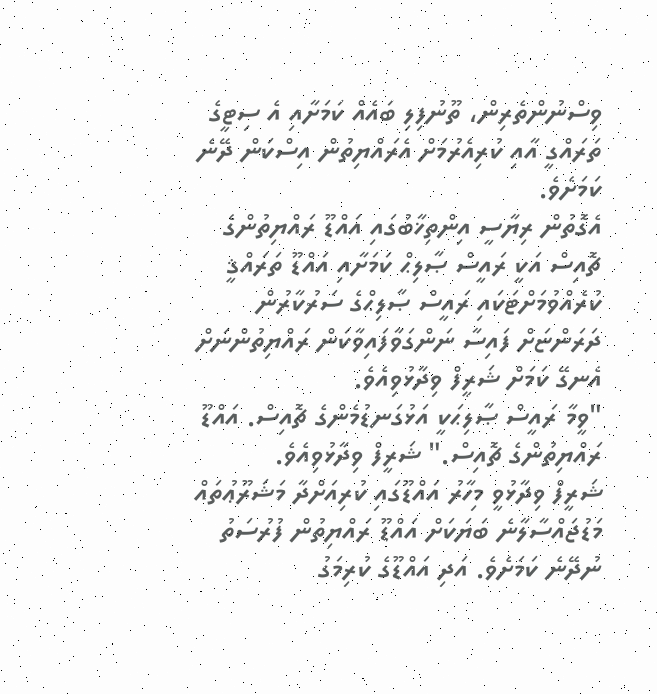ވިސްނުންތެރިން، ތޫނުފިލި ބައެއް ކަމަށާއި އެ ސިޓީގެ ތަރައްގީ އާއި ކުރިއެރުމަށް އެރައްޔިތުން އިސްކަން ދޭނެ ކަމަށެވެ.
އެގޮތުން ރިޔާސީ އިންތިޚާބުގައި އައްޑޫ ރައްޔިތުންގެ ޗޮއިސް އަކީ ރައީސް ޞާލިޙް ކަމަށާއި އައްޑޫ ތަރައްޤީ ކުރެއްވުމަށްޓަކައި ރައީސް ޞާލިޙްގެ ސަރުކާރުން ދަރަންޏަށް ފައިސާ ނަންގަވާފައިވާކަން ރައްޔިތުންނަށް އެނގޭ ކަމަށް ޝަރީފް ވިދާޅުވިއެވެ.
"ވީމާ ރައީސް ޞާލިޙަކީ އަޅުގަނޑުމެންގެ ޗޮއިސް. އައްޑޫ ރައްޔިތުންގެ ޗޮއިސް." ޝަރީފް ވިދާޅުވިއެވެ.
ޝަރީފް ވިދާޅުވީ މިހާރު އައްޑޫގައި ކުރިއަށްދާ މަޝަރޫޢުތައް މަޑުޖައްސާލާނެ ބަޔަކަށް އައްޑޫ ރައްޔިތުން ފުރުސަތު ނުދޭނެ ކަމަށެވެ. އަދި އައްޑޫގެ ކުރިމަގު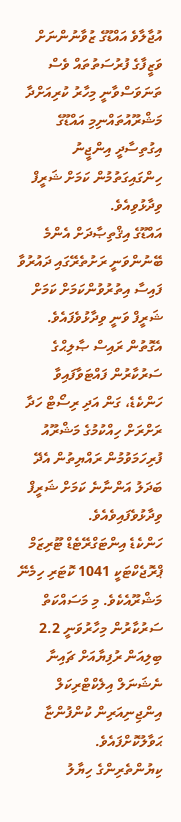އުޖާލާވެ އައްޑޫގެ ޒުވާނުންނަށް ވަޒީފާގެ ފުރުސަތުތައް ވެސް ތަނަވަސްވާނީ މިހާރު ކުރިއަށްދާ މަޝްރޫއުތައްނިމި އައްޑޫގެ އިގުތިސާދީ އިންޖީނު ހިންގައިގަތުމުން ކަމަށް ޝަރީފް ވިދާޅުވިއެވެ.
އައްޑޫގެ އިޤްތިޞާދަށް އެންމެ ބޭނުންވަނީ ރަށުތެރޭގައި ދައުރުވާ ފައިސާ އިތުރުވުންކަމަށް ކަމަށް ޝަރީފް ވަނީ ވިދާޅުވެފައެވެ. އެގޮތުން ރައިސް ޞާލިޙްގެ ސަރުކާރުން ފައްޓަވާފައިވާ ހަންކެޑެ، ގަން އަދި ރިސޯޓް ހަދާ ރަށްރަށް ހިއްކުމުގެ މަޝްރޫއު ފުރިހަމަވުމުން ރައްޔިތުން އެދޭ ބަދަލު އަންނާނެ ކަމަށް ޝަރީފް ވިދާޅުވެފައިވެއެވެ.
ހަންކެޑެ އިންޓަގްރޭޓެޑް ޓޫރިޒަމް ޕްރޮޖެކްޓަކީ 1041 ކޮޓަރި ހިމެނޭ މަޝްރޫއެކެވެ. މި މަސައްކަތް ސަރުކާރުން މިހާރުވަނީ 2.2 ބިލިއަން ރުފިޔާއަށް ޗައިނާ ނެޝަނަލް އިލެކްޓްރިކަލް އިންޖިނިއަރިން ކުންފުންޏާ ޙަވާލުކޮށްފައެވެ.
ކިޔުންތެރިންގެ ހިޔާލު